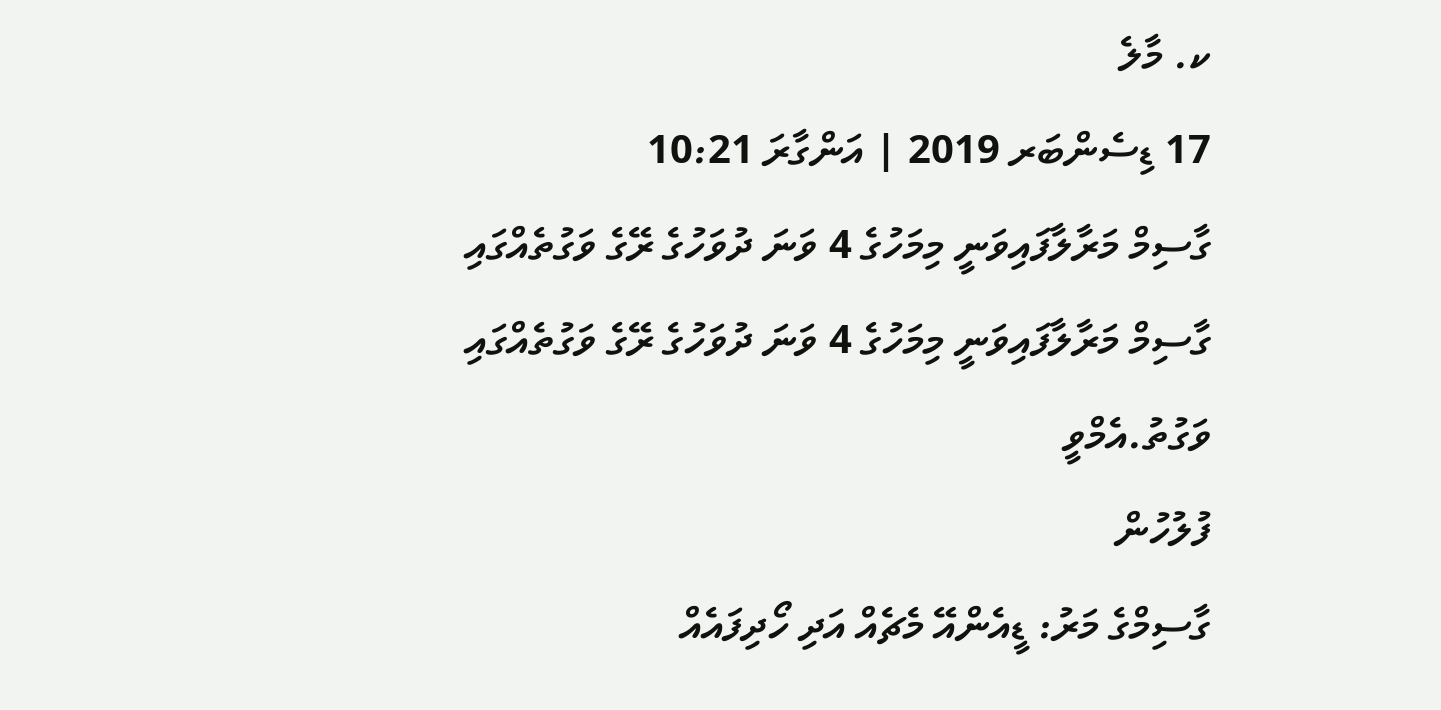ކ. މާލެ
17 ޑިސެންބަރ 2019 | އަންގާރަ 10:21
ގާސިމް މަރާލާފައިވަނީ މިމަހުގެ 4 ވަނަ ދުވަހުގެ ރޭގެ ވަގުތެއްގައި
ގާސިމް މަރާލާފައިވަނީ މިމަހުގެ 4 ވަނަ ދުވަހުގެ ރޭގެ ވަގުތެއްގައި
ވަގުތު.އެމްވީ
ފުލުހުން
ގާސިމްގެ މަރު: ޑީއެންއޭ މެޗެއް އަދި ހޯދިފައެއް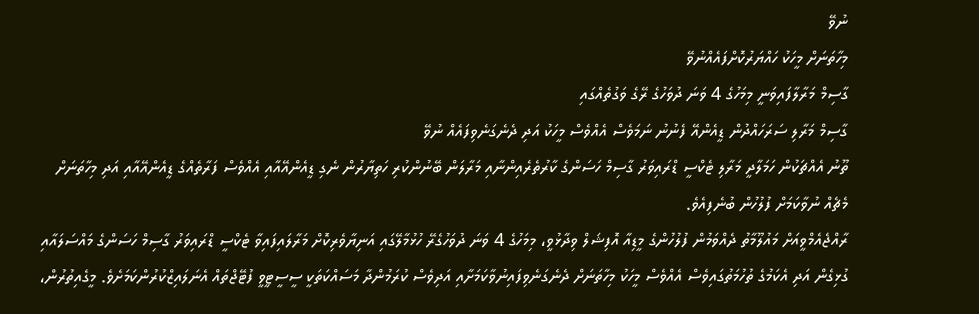ނުވޭ
މިހާތަނަށް މީހަކު ހައްޔަރުކޮށްފައެއްނުވޭ
ގާސިމް މަރާލާފައިވަނީ މިމަހުގެ 4 ވަނަ ދުވަހުގެ ރޭގެ ވަގުތެއްގައި
ގާސިމް މަރާލި ސަރަހައްދުން ޑީއެންއޭ ފެނުނު ނަމަވެސް އެއްވެސް މީހަކު އަދި ދެނެގަނެވިފައެއް ނުވޭ
ތޫނު އެއްޗަކުން ހަމަލާދީ މަރާލި ޓެކްސީ ޑްރައިވަރު ގާސިމް ހަސަންގެ ކާރުތެރެއިންނާއި މަރާލަން ބޭނުންކުރި ހަތިޔާރުން ނެގި ޑީއެންއޭއާއި އެއްވެސް ފަރާތެއްގެ ޑީއެންއޭއާއި އަދި މިހާތަނަށް މެޗެއް ނުވާކަމަށް ފުލުހުން ބުނެފިއެވެ.
ރާއްޖެއެމްވީއަށް މައުލޫމާތު ދެއްވަމުން ފުލުހުންގެ މީޑިއާ އޮފިޝަލް ވިދާޅުވީ، މިމަހުގެ 4 ވަނަ ދުވަހުގެރޭ ހުޅުމާލޭގައި އަނިޔާވެރިކޮށް މަރާލައިފައިވާ ޓެކްސީ ޑްރައިވަރު ގާސިމް ހަސަންގެ މައްސަލައާއި ގުޅިގެން އަދި އެކަމުގެ ތުހުމަތުގައިވެސް އެއްވެސް މީހަކު މިހާތަނަށް ދެނެގަނެވިފައިނުވާކަމަށާއި އަދިވެސް ކުރަމުންދާ މަސައްކަތަކީ ސީސީޓީވީ ފުޓޭޖްތައް އެނަލައިޒްކުރުންކަމަށެވެ. މީގެއިތުރުން،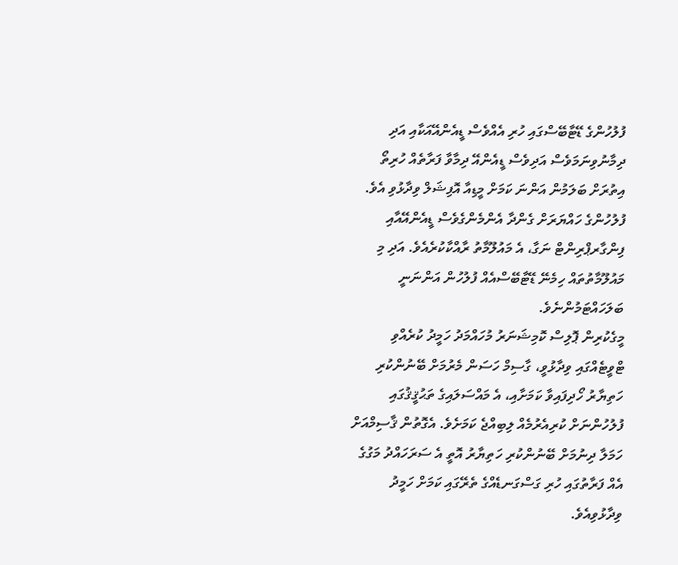ފުލުހުންގެ ޑޭޓާބޭސްގައި ހުރި އެއްވެސް ޑީއެންއޭއަކާއި އަދި ދިމާނުވިނަމަވެސް އަދިވެސް ޑީއެންއޭ ދިމާވާ ފަރާތެއް ހުރިތޯ އިތުރަށް ބަލަމުން އަންނަ ކަމަށް މީޑިއާ އޮފިޝަލް ވިދާޅުވި އެވެ.
ފުލުހުންގެ ހައްޔަރަށް ގެންދާ އެންމެންގެވެސް ޑީއެންއޭއާއި ފިންގާރޕްރިންޓް ނަގާ، އެ މައުލޫމާތު ރާއްކާކުރެއެވެ. އަދި މި މައުލޫމާތުތައް ހިމެނޭ ޑޭޓާބޭސްއެއް ފުލުހުން އަންނަނީ ބަލަހައްޓަމުންނެވެ.
މީގެކުރިން ޕޮލިސް ކޮމިޝަނަރު މުހައްމަދު ހަމީދު ކުރެއްވި ޓްވީޓެއްގައި ވިދާޅުވީ، ގާސިމް ހަސަން މެރުމަށް ބޭނުންކުރި ހަތިޔާރު ހޯދިފައިވާ ކަމަށާއި، އެ މައްސަލައިގެ ތަޙުޤީޤުގައި ފުލުހުންނަށް ކުރިއެރުމެއް ލިބިއްޖެ ކަމަށެވެ. އެގޮތުން ޤާސިމްއަށް ހަމަލާ ދިނުމަށް ބޭނުންކުރި ހަތިޔާރު އޮތީ އެ ސަރަހައްދު މަގުގެ އެއް ފަރާތުގައި ހުރި ގަސްގަނޑެއްގެ ތެރޭގައި ކަމަށް ހަމީދު ވިދާޅުވިއެވެ.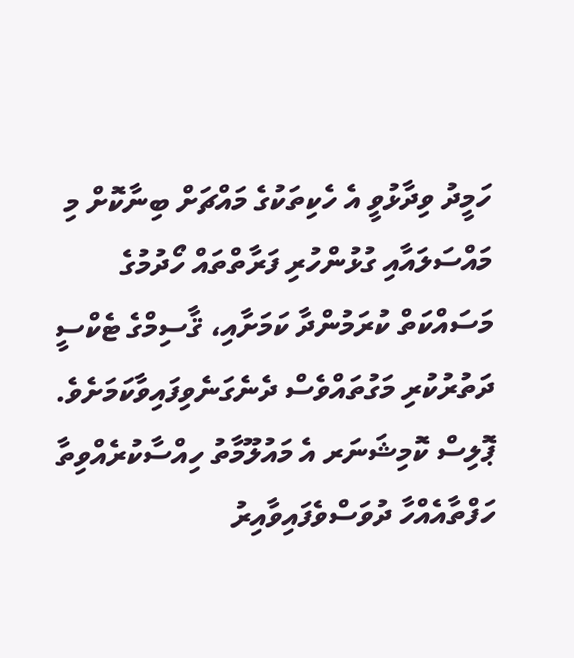ހަމީދު ވިދާޅުވީ އެ ހެކިތަކުގެ މައްޗަށް ބިނާކޮށް މި މައްސަލައާއި ގުޅުންހުރި ފަރާތްތައް ހޯދުމުގެ މަސައްކަތް ކުރަމުންދާ ކަމަށާއި، ޤާސިމްގެ ޓެކްސީ ދަތުރުކުރި މަގުތައްވެސް ދެނެގަނެވިފައިވާކަމަށެވެ.
ޕޮލިސް ކޮމިޝަނަރ އެ މައުލޫމާތު ހިއްސާކުރެއްވިތާ ހަފްތާއެއްހާ ދުވަސްވެފައިވާއިރު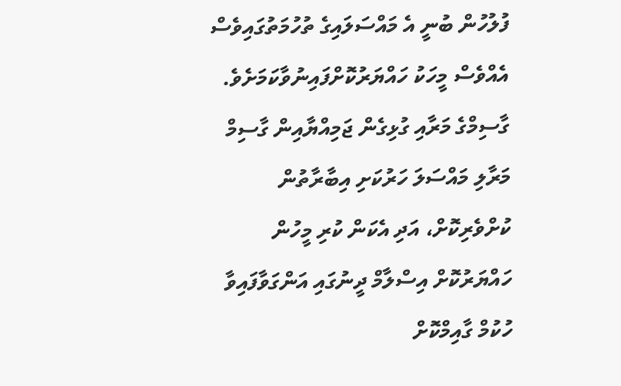ފުލުހުން ބުނީ އެ މައްސަލައިގެ ތުހުމަތުގައިވެސް އެއްވެސް މީހަކު ހައްޔަރުކޮށްފައިނުވާކަމަށެވެ.
ގާސިމްގެ މަރާއި ގުޅިގެން ޖަމިއްޔާއިން ގާސިމް މަރާލި މައްސަލަ ހަރުކަށި އިބާރާތުން ކުށްވެރިކޮށް، އަދި އެކަން ކުރި މީހުން ހައްޔަރުކޮށް އިސްލާމް ދީނުގައި އަންގަވާފައިވާ ހުކުމް ގާއިމްކޮށް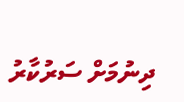ދިނުމަށް ސަރުކާރު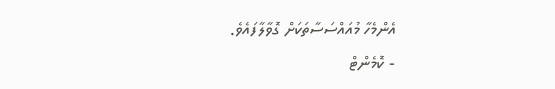އެންމެހާ މުއައްސަސާތަކަށް ގޮވާލާފައެވެ.
- ކޮމެންޓް